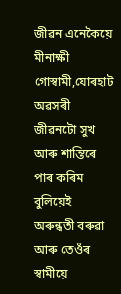জীৱন এনেকৈয়ে
মীনাক্ষী গোস্বামী,যোৰহাট
অৱসৰী জীৱনটো সুখ আৰু শান্তিৰে পাৰ কৰিম বুলিয়েই অৰুন্ধতী বৰুৱা আৰু তেওঁৰ স্বামীয়ে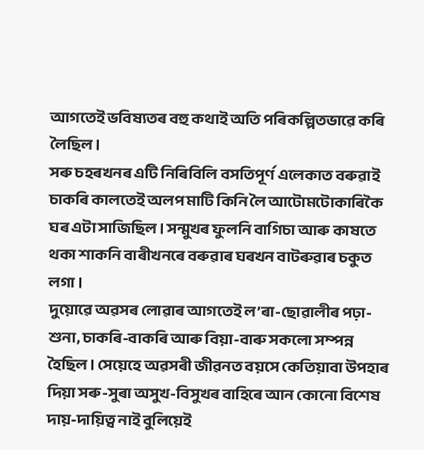আগতেই ভবিষ্যতৰ বহু কথাই অতি পৰিকল্পিতভাৱে কৰি লৈছিল।
সৰু চহৰখনৰ এটি নিৰিবিলি বসতিপূৰ্ণ এলেকাত বৰুৱাই চাকৰি কালতেই অলপ মাটি কিনি লৈ আটোমটোকাৰিকৈ ঘৰ এটা সাজিছিল। সন্মুখৰ ফুলনি বাগিচা আৰু কাষতে থকা শাকনি বাৰীখনৰে বৰুৱাৰ ঘৰখন বাটৰুৱাৰ চকুত লগা ।
দুয়োৱে অৱসৰ লোৱাৰ আগতেই ল’ৰা-ছোৱালীৰ পঢ়া-শুনা, চাকৰি-বাকৰি আৰু বিয়া-বাৰু সকলো সম্পন্ন হৈছিল। সেয়েহে অৱসৰী জীৱনত বয়সে কেতিয়াবা উপহাৰ দিয়া সৰু-সুৰা অসুখ-বিসুখৰ বাহিৰে আন কোনো বিশেষ দায়-দায়িত্ব নাই বুলিয়েই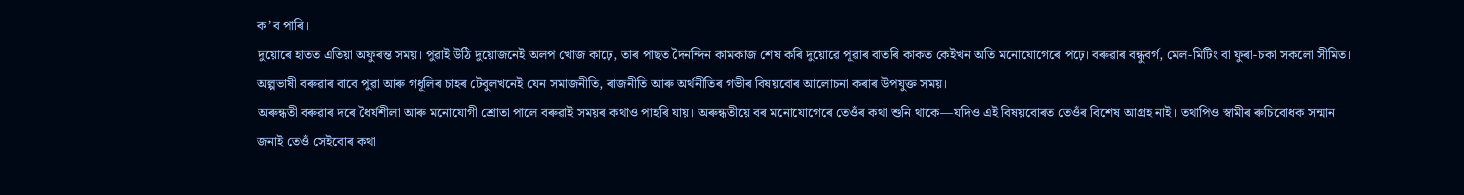ক’ব পাৰি।
দুয়োৰে হাতত এতিয়া অফুৰন্ত সময়। পুৱাই উঠি দুয়োজনেই অলপ খোজ কাঢ়ে, তাৰ পাছত দৈনন্দিন কামকাজ শেষ কৰি দুয়োৱে পূৱাৰ বাতৰি কাকত কেইখন অতি মনোযোগেৰে পঢ়ে। বৰুৱাৰ বন্ধুবৰ্গ, মেল-মিটিং বা ফুৰা-চকা সকলো সীমিত। অল্পভাষী বৰুৱাৰ বাবে পুৱা আৰু গধূলিৰ চাহৰ টেবুলখনেই যেন সমাজনীতি, ৰাজনীতি আৰু অৰ্থনীতিৰ গভীৰ বিষয়বোৰ আলোচনা কৰাৰ উপযুক্ত সময়।
অৰুন্ধতী বৰুৱাৰ দৰে ধৈৰ্যশীলা আৰু মনোযোগী শ্ৰোতা পালে বৰুৱাই সময়ৰ কথাও পাহৰি যায়। অৰুন্ধতীয়ে বৰ মনোযোগেৰে তেওঁৰ কথা শুনি থাকে—যদিও এই বিষয়বোৰত তেওঁৰ বিশেষ আগ্ৰহ নাই। তথাপিও স্বামীৰ ৰুচিবোধক সন্মান জনাই তেওঁ সেইবোৰ কথা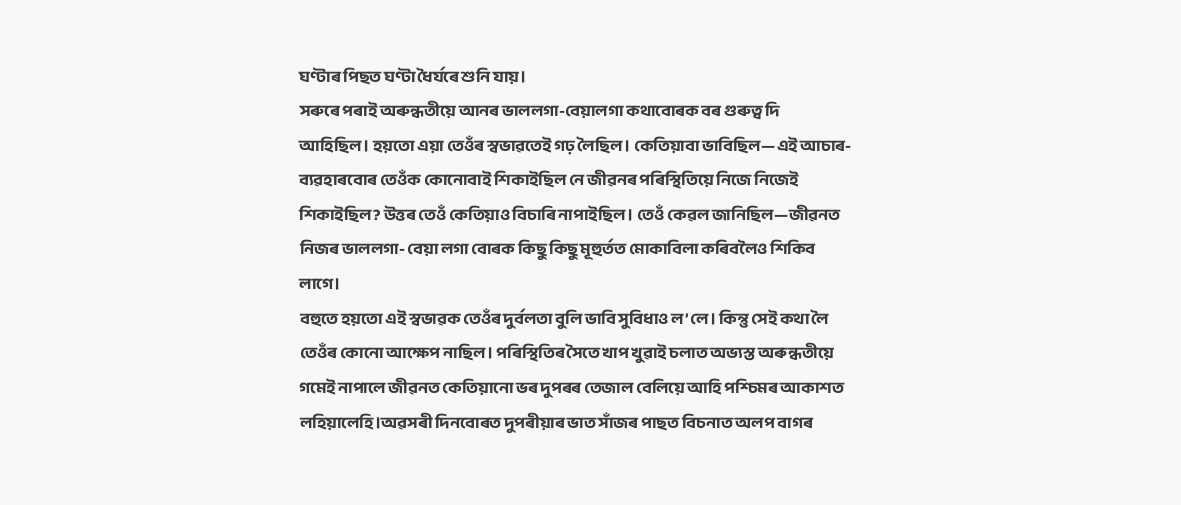ঘণ্টাৰ পিছত ঘণ্টা ধৈৰ্যৰে শুনি যায়।
সৰুৰে পৰাই অৰুন্ধতীয়ে আনৰ ভাললগা-বেয়ালগা কথাবোৰক বৰ গুৰুত্ব দি আহিছিল। হয়তো এয়া তেওঁৰ স্বভাৱতেই গঢ় লৈছিল। কেতিয়াবা ভাবিছিল—এই আচাৰ-ব্যৱহাৰবোৰ তেওঁক কোনোবাই শিকাইছিল নে জীৱনৰ পৰিস্থিতিয়ে নিজে নিজেই শিকাইছিল? উত্তৰ তেওঁ কেতিয়াও বিচাৰি নাপাইছিল। তেওঁ কেৱল জানিছিল—জীৱনত নিজৰ ভাললগা- বেয়া লগা বোৰক কিছু কিছু মূহুৰ্তত মোকাবিলা কৰিবলৈও শিকিব লাগে।
বহুতে হয়তো এই স্বভাৱক তেওঁৰ দুৰ্বলতা বুলি ভাবি সুবিধাও ল’লে। কিন্তু সেই কথা লৈ তেওঁৰ কোনো আক্ষেপ নাছিল। পৰিস্থিতিৰ সৈতে খাপ খুৱাই চলাত অভ্যস্ত অৰুন্ধতীয়ে গমেই নাপালে জীৱনত কেতিয়ানো ভৰ দুপৰৰ তেজাল বেলিয়ে আহি পশ্চিমৰ আকাশত লহিয়ালেহি।অৱসৰী দিনবোৰত দুপৰীয়াৰ ভাত সাঁজৰ পাছত বিচনাত অলপ বাগৰ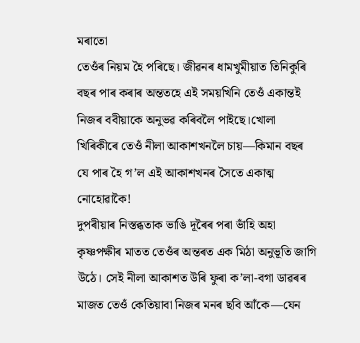মৰাতো
তেওঁৰ নিয়ম হৈ পৰিছে। জীৱনৰ ধামখুমীয়াত তিনিকুৰি বছৰ পাৰ কৰাৰ অন্ততহে এই সময়খিনি তেওঁ একান্তই নিজৰ ববীয়াকে অনুভৱ কৰিবলৈ পাইছে।খোলা খিৰিকীৰে তেওঁ নীলা আকাশখনলৈ চায়—কিমান বছৰ যে পাৰ হৈ গ’ল এই আকাশখনৰ সৈতে একাত্ম নোহোৱাকৈ!
দুপৰীয়াৰ নিস্তব্ধতাক ভাঙি দূৰৈৰ পৰা ভাঁহি অহা কৃষ্ণপক্ষীৰ মাতত তেওঁৰ অন্তৰত এক মিঠা অনুভূতি জাগি উঠে। সেই নীলা আকাশত উৰি ফুৰা ক’লা-বগা ডাৱৰৰ মাজত তেওঁ কেতিয়াবা নিজৰ মনৰ ছবি আঁকে—যেন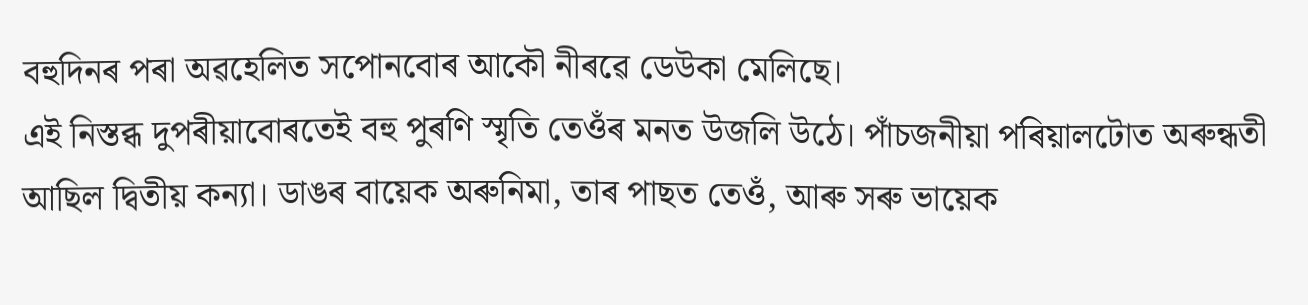বহুদিনৰ পৰা অৱহেলিত সপোনবোৰ আকৌ নীৰৱে ডেউকা মেলিছে।
এই নিস্তব্ধ দুপৰীয়াবোৰতেই বহু পুৰণি স্মৃতি তেওঁৰ মনত উজলি উঠে। পাঁচজনীয়া পৰিয়ালটোত অৰুন্ধতী আছিল দ্বিতীয় কন্যা। ডাঙৰ বায়েক অৰুনিমা, তাৰ পাছত তেওঁ, আৰু সৰু ভায়েক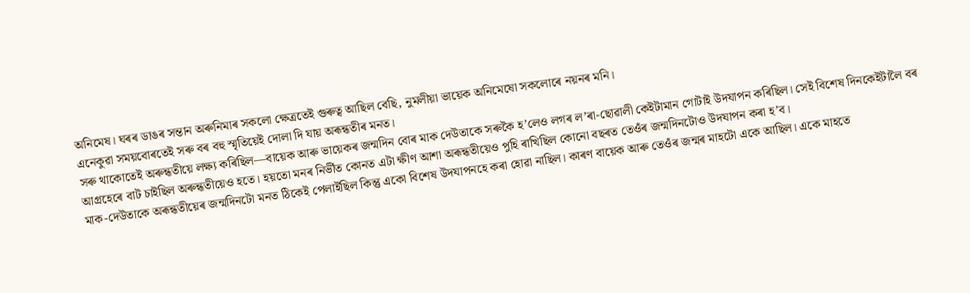অনিমেষ। ঘৰৰ ডাঙৰ সন্তান অৰুনিমাৰ সকলো ক্ষেত্ৰতেই গুৰুত্ব আছিল বেছি, নুমলীয়া ভায়েক অনিমেষো সকলোৰে নয়নৰ মনি।
এনেকুৱা সময়বোৰতেই সৰু বৰ বহু স্মৃতিয়েই দোলা দি যায় অৰূন্ধতীৰ মনত।
সৰু থাকোতেই অৰুন্ধতীয়ে লক্ষ্য কৰিছিল—বায়েক আৰু ভায়েকৰ জন্মদিন বোৰ মাক দেউতাকে সৰুকৈ হ’লেও লগৰ ল’ৰা-ছোৱালী কেইটামান গোটাই উদযাপন কৰিছিল। সেই বিশেষ দিনকেইটালৈ বৰ আগ্ৰহেৰে বাট চাইছিল অৰুন্ধতীয়েও হতে। হয়তো মনৰ নিৰ্ভীত কোনত এটা ক্ষীণ আশা অৰূন্ধতীয়েও পুহি ৰাখিছিল কোনো বছৰত তেওঁৰ জন্মদিনটোও উদযাপন কৰা হ’ব।
মাক-দেউতাকে অৰূন্ধতীয়েৰ জন্মদিনটো মনত ঠিকেই পেলাইছিল কিন্তু একো বিশেষ উদযাপনহে কৰা হোৱা নাছিল। কাৰণ বায়েক আৰু তেওঁৰ জন্মৰ মাহটো একে আছিল। একে মাহতে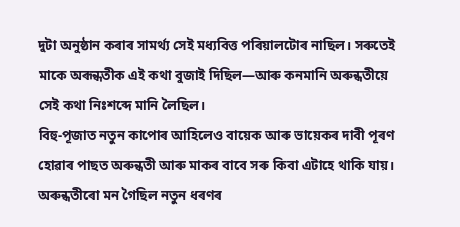দুটা অনুষ্ঠান কৰাৰ সামৰ্থ্য সেই মধ্যবিত্ত পৰিয়ালটোৰ নাছিল। সৰুতেই মাকে অৰূন্ধতীক এই কথা বুজাই দিছিল—আৰু কনমানি অৰুন্ধতীয়ে সেই কথা নিঃশব্দে মানি লৈছিল।
বিহু-পূজাত নতুন কাপোৰ আহিলেও বায়েক আৰু ভায়েকৰ দাবী পূৰণ হোৱাৰ পাছত অৰুন্ধতী আৰু মাকৰ বাবে সৰু কিবা এটাহে থাকি যায়। অৰুন্ধতীৰো মন গৈছিল নতুন ধৰণৰ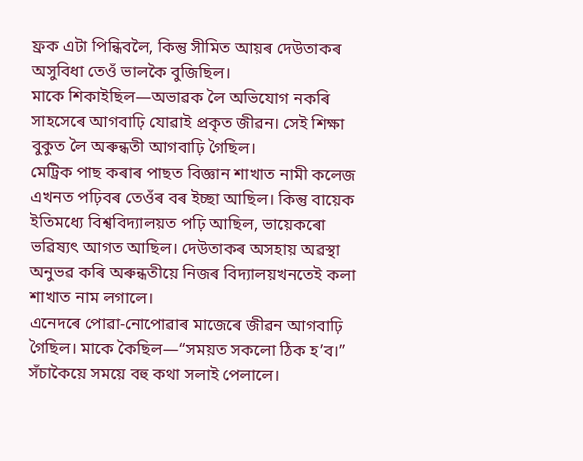ফ্ৰক এটা পিন্ধিবলৈ, কিন্তু সীমিত আয়ৰ দেউতাকৰ অসুবিধা তেওঁ ভালকৈ বুজিছিল।
মাকে শিকাইছিল—অভাৱক লৈ অভিযোগ নকৰি সাহসেৰে আগবাঢ়ি যোৱাই প্ৰকৃত জীৱন। সেই শিক্ষা বুকুত লৈ অৰুন্ধতী আগবাঢ়ি গৈছিল।
মেট্ৰিক পাছ কৰাৰ পাছত বিজ্ঞান শাখাত নামী কলেজ এখনত পঢ়িবৰ তেওঁৰ বৰ ইচ্ছা আছিল। কিন্তু বায়েক ইতিমধ্যে বিশ্ববিদ্যালয়ত পঢ়ি আছিল, ভায়েকৰো ভৱিষ্যৎ আগত আছিল। দেউতাকৰ অসহায় অৱস্থা অনুভৱ কৰি অৰুন্ধতীয়ে নিজৰ বিদ্যালয়খনতেই কলা শাখাত নাম লগালে।
এনেদৰে পোৱা-নোপোৱাৰ মাজেৰে জীৱন আগবাঢ়ি গৈছিল। মাকে কৈছিল—“সময়ত সকলো ঠিক হ’ব।” সঁচাকৈয়ে সময়ে বহু কথা সলাই পেলালে।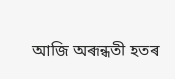আজি অৰূন্ধতী হতৰ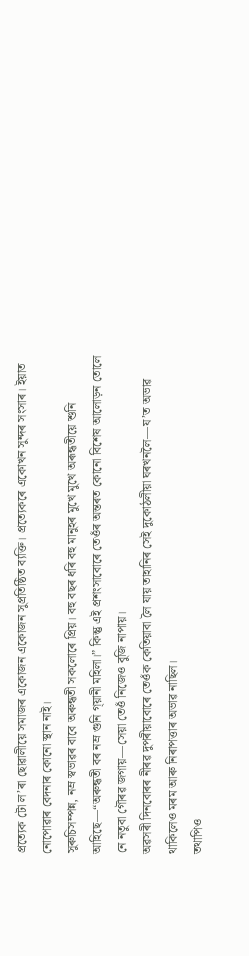প্ৰত্যেক টো ল’ৰা ছোৱালীয়ে সমাজৰ একোজন একোজন সুপ্ৰতিষ্ঠিত ব্যক্তি। প্ৰত্যেকৰে একোখন সুন্দৰ সংসাৰ। ইয়াত নোপোৱাৰ বেদনাৰ কোনো স্থান নাই।
সুৰুচিসম্পন্ন, নম্ৰ স্বভাৱৰ বাবে অৰুন্ধতী সকলোৰে প্ৰিয়। বহু বছৰ ধৰি বহু মানুহৰ মুখে মুখে অৰূন্ধতীয়ে শুনি আহিছে—“অৰুন্ধতী বৰ নম্ৰ গুনি গ্য়ানী মহিলা।” কিন্তু এই প্ৰশংসাবোৰে তেওঁৰ অন্তৰত কোনো বিশেষ আলোড়ন তোলে নে নতুবা গৌৰৱ জগায়—সেয়া তেওঁ নিজেও বুজি নাপায়।
অৱসৰী দিনবোৰৰ নীৰৱ দুপৰীয়াবোৰে তেওঁক কেতিয়াবা লৈ যায় তাহানিৰ সেই দুকোঠলীয়া ঘৰখনলৈ—য’ত অভাৱ থাকিলেও মৰম আৰু নিৰাপত্তাৰ অভাৱ নাছিল।
তথাপিও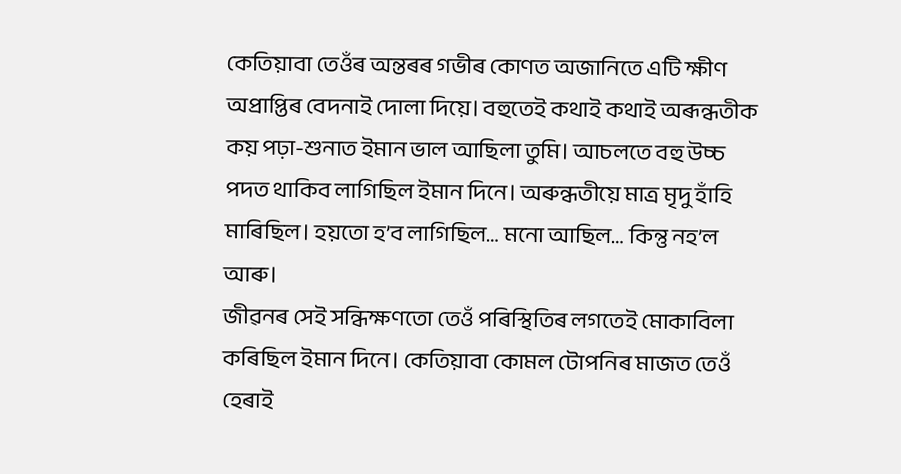কেতিয়াবা তেওঁৰ অন্তৰৰ গভীৰ কোণত অজানিতে এটি ক্ষীণ অপ্ৰাপ্তিৰ বেদনাই দোলা দিয়ে। বহুতেই কথাই কথাই অৰূন্ধতীক কয় পঢ়া-শুনাত ইমান ভাল আছিলা তুমি। আচলতে বহু উচ্চ পদত থাকিব লাগিছিল ইমান দিনে। অৰুন্ধতীয়ে মাত্ৰ মৃদু হাঁহি মাৰিছিল। হয়তো হ’ব লাগিছিল… মনো আছিল… কিন্তু নহ’ল আৰু।
জীৱনৰ সেই সন্ধিক্ষণতো তেওঁ পৰিস্থিতিৰ লগতেই মোকাবিলা কৰিছিল ইমান দিনে। কেতিয়াবা কোমল টোপনিৰ মাজত তেওঁ হেৰাই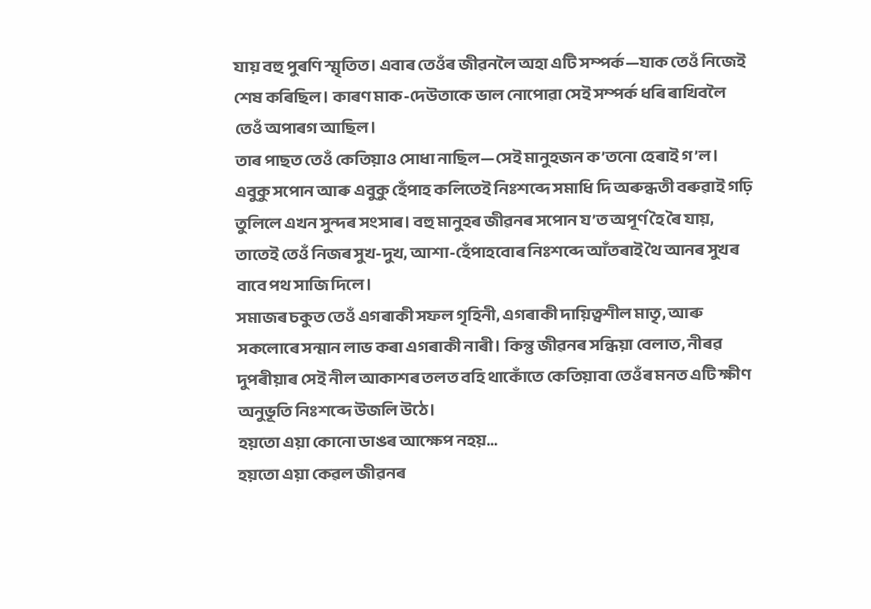যায় বহু পুৰণি স্মৃতিত। এবাৰ তেওঁৰ জীৱনলৈ অহা এটি সম্পৰ্ক—যাক তেওঁ নিজেই শেষ কৰিছিল। কাৰণ মাক-দেউতাকে ভাল নোপোৱা সেই সম্পৰ্ক ধৰি ৰাখিবলৈ তেওঁ অপাৰগ আছিল।
তাৰ পাছত তেওঁ কেতিয়াও সোধা নাছিল—সেই মানুহজন ক’তনো হেৰাই গ’ল।
এবুকু সপোন আৰু এবুকু হেঁপাহ কলিতেই নিঃশব্দে সমাধি দি অৰুন্ধতী বৰুৱাই গঢ়ি তুলিলে এখন সুন্দৰ সংসাৰ। বহু মানুহৰ জীৱনৰ সপোন য’ত অপূৰ্ণ হৈ ৰৈ যায়, তাতেই তেওঁ নিজৰ সুখ-দুখ, আশা-হেঁপাহবোৰ নিঃশব্দে আঁতৰাই থৈ আনৰ সুখৰ বাবে পথ সাজি দিলে।
সমাজৰ চকুত তেওঁ এগৰাকী সফল গৃহিনী, এগৰাকী দায়িত্বশীল মাতৃ, আৰু সকলোৰে সন্মান লাভ কৰা এগৰাকী নাৰী। কিন্তু জীৱনৰ সন্ধিয়া বেলাত, নীৰৱ দুপৰীয়াৰ সেই নীল আকাশৰ তলত বহি থাকোঁতে কেতিয়াবা তেওঁৰ মনত এটি ক্ষীণ অনুভূতি নিঃশব্দে উজলি উঠে।
হয়তো এয়া কোনো ডাঙৰ আক্ষেপ নহয়…
হয়তো এয়া কেৱল জীৱনৰ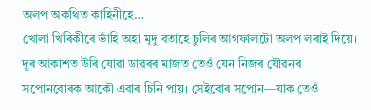অলপ অকথিত কাহিনীহে…
খোলা খিৰিকীৰে ভাঁহি অহা মৃদু বতাহে চুলিৰ আগফালটো অলপ লৰাই দিয়ে। দূৰ আকাশত উৰি যোৱা ডাৱৰৰ মাজত তেওঁ যেন নিজৰ যৌৱনৰ সপোনবোৰক আকৌ এবাৰ চিনি পায়। সেইবোৰ সপোন—যাক তেওঁ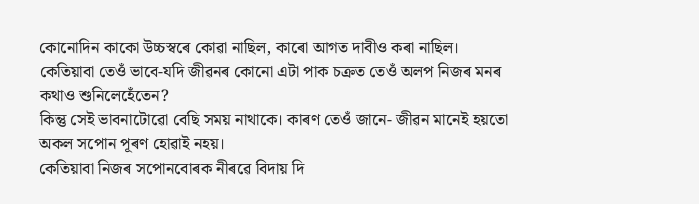কোনোদিন কাকো উচ্চস্বৰে কোৱা নাছিল, কাৰো আগত দাবীও কৰা নাছিল।
কেতিয়াবা তেওঁ ভাবে-যদি জীৱনৰ কোনো এটা পাক চক্ৰত তেওঁ অলপ নিজৰ মনৰ কথাও শুনিলেহেঁতেন?
কিন্তু সেই ভাবনাটোৱো বেছি সময় নাথাকে। কাৰণ তেওঁ জানে- জীৱন মানেই হয়তো অকল সপোন পূৰণ হোৱাই নহয়।
কেতিয়াবা নিজৰ সপোনবোৰক নীৰৱে বিদায় দি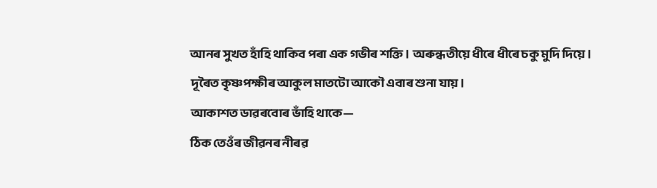আনৰ সুখত হাঁহি থাকিব পৰা এক গভীৰ শক্তি। অৰুন্ধতীয়ে ধীৰে ধীৰে চকু মুদি দিয়ে। দূৰৈত কৃষ্ণপক্ষীৰ আকুল মাতটো আকৌ এবাৰ শুনা যায়।
আকাশত ডাৱৰবোৰ ভাঁহি থাকে—
ঠিক তেওঁৰ জীৱনৰ নীৰৱ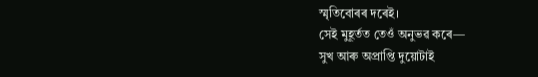স্মৃতিবোৰৰ দৰেই।
সেই মুহূৰ্তত তেওঁ অনুভৱ কৰে—
সুখ আৰু অপ্ৰাপ্তি দুয়োটাই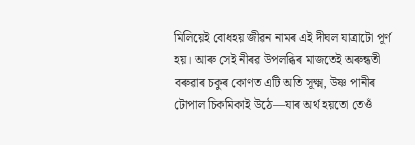মিলিয়েই বোধহয় জীৱন নামৰ এই দীঘল যাত্ৰাটো পূৰ্ণ হয়। আৰু সেই নীৰৱ উপলব্ধিৰ মাজতেই অৰুন্ধতী বৰুৱাৰ চকুৰ কোণত এটি অতি সূক্ষ্ম, উষ্ণ পানীৰ টোপাল চিকমিকাই উঠে—যাৰ অৰ্থ হয়তো তেওঁ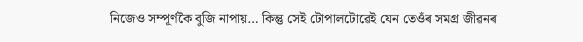নিজেও সম্পূৰ্ণকৈ বুজি নাপায়… কিন্তু সেই টোপালটোৱেই যেন তেওঁৰ সমগ্ৰ জীৱনৰ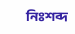নিঃশব্দ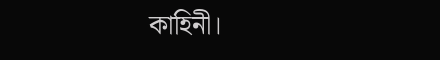কাহিনী।